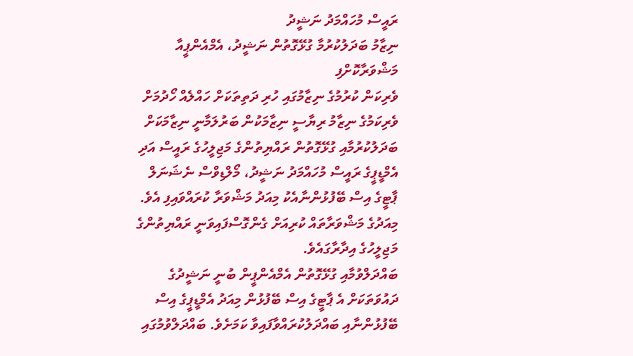ރައީސް މުހައްމަދު ނަޝީދު
ނިޒާމު ބަދަލުކުރުމާ ގުޅޭގޮތުން ނަޝީދު، އެމްއެންޕީއާ މަޝްވަރާކޮށްފި
ވެރިކަން ކުރުމުގެ ނިޒާމުގައި ހުރި ދަތިތަކަށް ހައްލެއް ހޯދުމަށް ވެރިކަމުގެ ނިޒާމު ރިޔާސީ ނިޒާމަކުން ބަރުލަމާނީ ނިޒާމަކަށް ބަދަލުކުރުމާއި ގުޅޭގޮތުން ރައްޔިތުންގެ މަޖިލީހުގެ ރައީސް އަދި އެމްޑީޕީގެ ރައީސް މުހައްމަދު ނަޝީދު، މޯލްޑިވްސް ނެޝަނަލް ޕާޓީގެ އިސް ބޭފުޅުންނާއެކު މިއަދު މަޝްވަރާ ކުރައްވައިފި އެވެ.
މިއަދުގެ މަޝްވަރާތައް ކުރިއަށް ގެންގޮސްފައިވަނީ ރައްޔިތުންގެ މަޖިލީހުގެ އިދާރާގައެވެ.
ބައްދަލްވުމާއި ގުޅޭގޮތުން އެމްއެންޕީން ބުނީ ނަޝީދުގެ ދައުވަތަކަށް އެ ޕާޓީގެ އިސް ބޭފުޅުން މިއަދު އެމްޑީޕީގެ އިސް ބޭފުޅުންނާއި ބައްދަލުކުރައްވާފައިވާ ކަމަށެވެ. ބައްދަލްވުމުގައި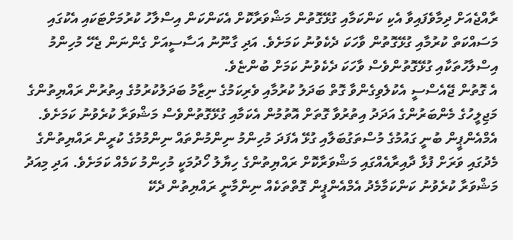ރާއްޖެއަށް ދިމާވެފައިވާ އެކި ކަންކަމާއި ގުޅޭގޮތުން މަޝްވަރާކޮށް އެކަންކަން އިސްލާހު ކުރުމަށްޓަކައި އެކުގައި މަސައްކަތް ކުރުމާއި ގުޅޭގޮތުން ވާހަކަ ދެކެވުނު ކަމަށެވެ. އަދި ގާނޫނު އަސާސީއަށް ގެންނަން ޖެހޭ މުހިންމު އިސްލާހުތަކާއި ގުޅޭގޮތުންވެސް ވާހަކަ ދެކެވުނު ކަމަށް ބުންޏެވެ.
އެ ގޮތުން ޖޭއެސްސީ އެކުލެވިގެންވާ ގޮތް ބަދަލު ކުރުމާއި ވެރިކަމުގެ ނިޒާމު ބަދަލުކުރުމުގެ އިތުރުން ރައްޔިތުންގެ މަޖިލީހުގެ މެންބަރުންގެ އަދަދު އިތުރުވާ ގޮތަށް އޮތުމުން އެކަމާއި ގުޅޭގޮތުންވެސް މަޝްވަރާ ކުރެވުނު ކަމަށެވެ.
އެމްއެންޕީން ބުނީ ގައުމުގެ މުސްތަގުބަލާއި ގުޅޭ އެފަދަ މުހިންމު ނިންމުންތައް ނިންމުމުގެ ކުރީން ރައްޔިތުންގެ މެދުގައި ވަރަށް ފުޅާ ދާއިރާއެއްގައި މަޝްވަރާކޮށް ރައްޔިތުންގެ ހިޔާލު ހޯދުމަކީ މުހިންމު ކަމެއް ކަމަށެވެ. އަދި މިއަދު މަޝްވަރާ ކުރެވުނު ކަންކަމާމެދު އެމްއެންޕީން ގޮތްތަކެއް ނިންމާނީ ރައްޔިތުން ދެކޭ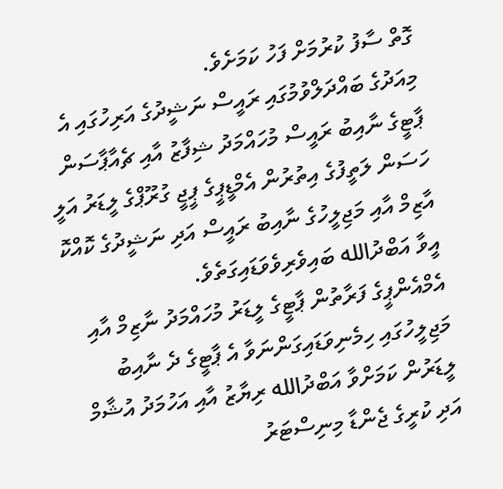ގޮތް ސާފު ކުރުމަށް ފަހު ކަމަށެވެ.
މިއަދުގެ ބައްދަލްވުމުގައި ރައީސް ނަޝީދުގެ އަރިހުގައި އެ ޕާޓީގެ ނާއިބު ރައީސް މުހައްމަދު ޝިފާޒު އާއި ޗެއާޕާސަން ހަސަން ލަތީފުގެ އިތުރުން އެމްޑީޕީގެ ޕީޖީ ގުރޫޕްގެ ލީޑަރު އަލީ އާޒިމް އާއި މަޖިލީހުގެ ނާއިބު ރައީސް އަދި ނަޝީދުގެ ކޮއްކޮ އީވާ އަބްދުالله ބައިވެރިވެވަޑައިގަތެވެ.
އެމްއެންޕީގެ ފަރާތުން ޕާޓީގެ ލީޑަރު މުހައްމަދު ނާޒިމް އާއި މަޖިލީހުގައި ހިމެނިވަޑައިގަންނަވާ އެ ޕާޓީގެ ދެ ނާއިބު ލީޑަރުން ކަމަށްވާ އަބްދުالله ރިޔާޒު އާއި އަހުމަދު އުޝާމް އަދި ކުރީގެ ޖެންޑާ މިނިސްޓަރު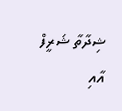ޝިދާތާ ޝަރީފް އާއި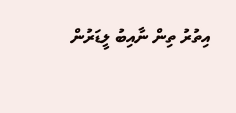އިތުރު ތިން ނާއިބު ލީޑަރުން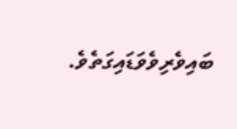ބައިވެރިވެވަޑައިގަތެވެ.